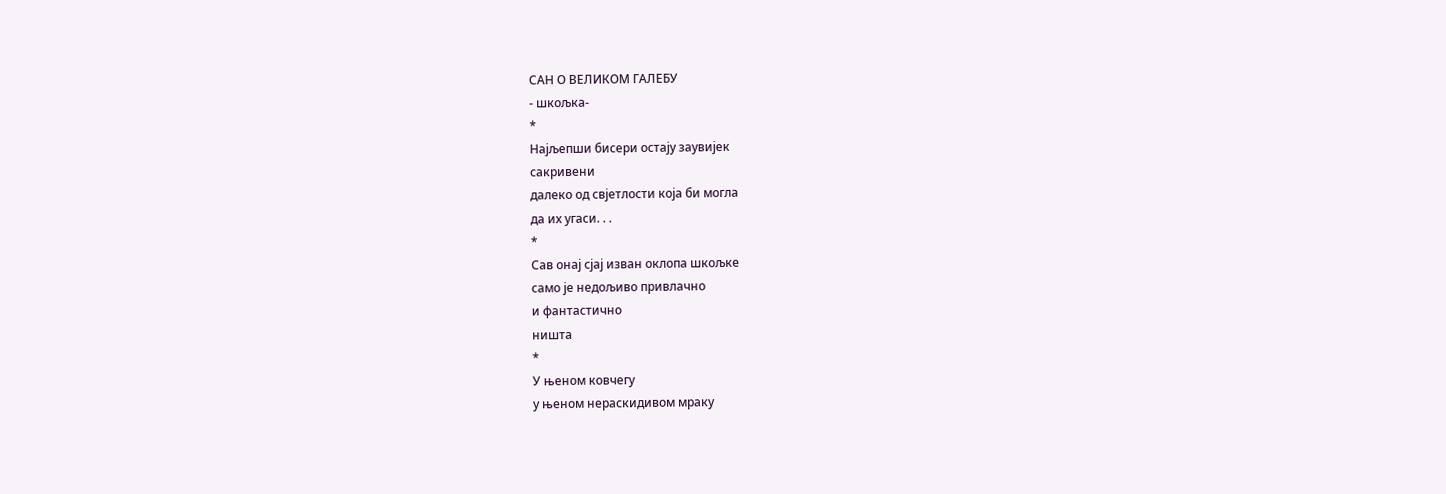САН О ВЕЛИКОМ ГАЛЕБУ
- шкољка-
*
Најљепши бисери остају заувијек
сакривени
далеко од свјетлости која би могла
да их угаси. . .
*
Сав онај сјај изван оклопа шкољке
само је недољиво привлачно
и фантастично
ништа
*
У њеном ковчегу
у њеном нераскидивом мраку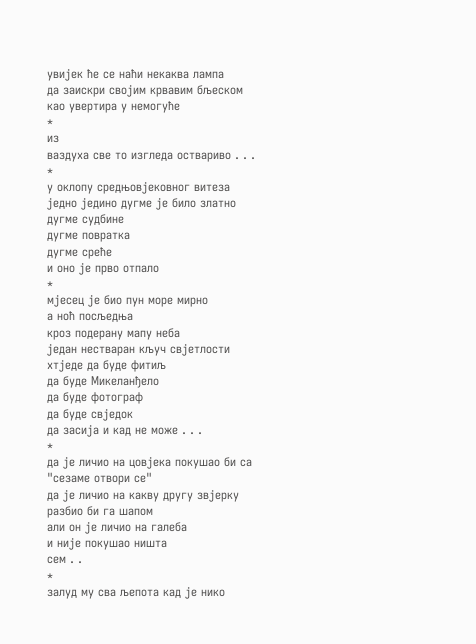увијек ће се наћи некаква лампа
да заискри својим крвавим бљеском
као увертира у немогуће
*
из
ваздуха све то изгледа оствариво . . .
*
у оклопу средњовјековног витеза
једно једино дугме је било златно
дугме судбине
дугме повратка
дугме среће
и оно је прво отпало
*
мјесец је био пун море мирно
а ноћ посљедња
кроз подерану мапу неба
један нестваран кључ свјетлости
хтједе да буде фитиљ
да буде Микеланђело
да буде фотограф
да буде свједок
да засија и кад не може . . .
*
да је личио на цовјека покушао би са
"сезаме отвори се"
да је личио на какву другу звјерку
разбио би га шапом
али он је личио на галеба
и није покушао ништа
сем . .
*
залуд му сва љепота кад је нико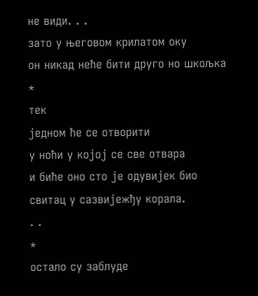не види. . .
зато у његовом крилатом оку
он никад неће бити друго но шкољка
*
тек
једном ће се отворити
у ноћи у којој се све отвара
и биће оно сто је одувијек био
свитац у сазвијежђу корала.
. .
*
остало су заблуде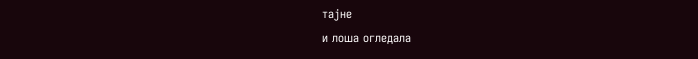тајне
и лоша огледала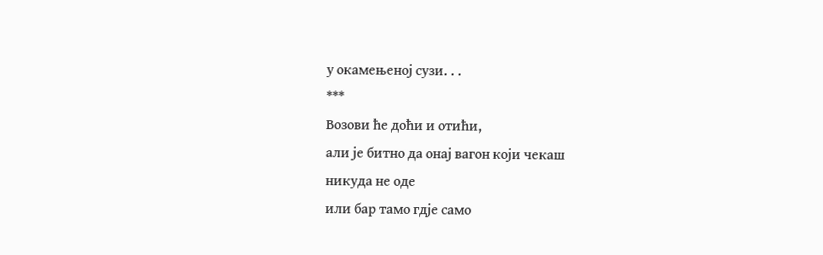у окамењеној сузи. . .
***
Возови ће доћи и отићи,
али је битно да онај вагон који чекаш
никуда не оде
или бар тамо гдје само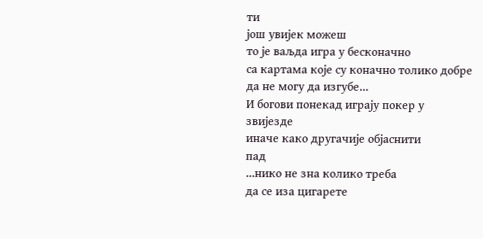ти
још увијек можеш
то је ваљда игра у бесконачно
са картама које су коначно толико добре
да не могу да изгубе...
И богови понекад играју покер у
звијезде
иначе како другачије објаснити
пад
...нико не зна колико треба
да се иза цигарете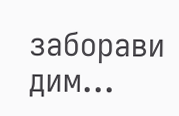заборави
дим...